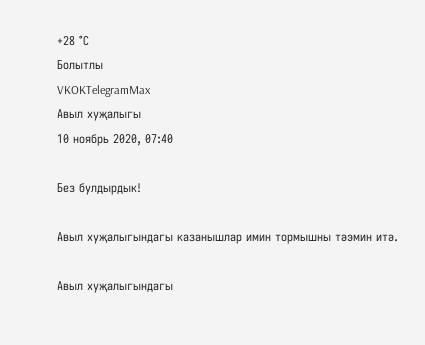+28 °С
Болытлы
VKOKTelegramMax
Авыл хуҗалыгы
10 ноябрь 2020, 07:40

Без булдырдык!

Авыл хуҗалыгындагы казанышлар имин тормышны тәэмин итә.

Авыл хуҗалыгындагы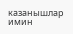казанышлар имин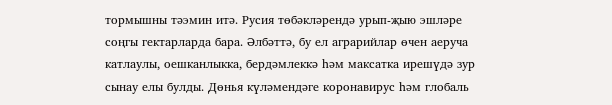тормышны тәэмин итә. Русия төбәкләрендә урып-җыю эшләре соңгы гектарларда бара. Әлбәттә, бу ел аграрийлар өчен аеруча катлаулы, оешканлыкка, бердәмлеккә һәм максатка ирешүдә зур сынау елы булды. Дөнья күләмендәге коронавирус һәм глобаль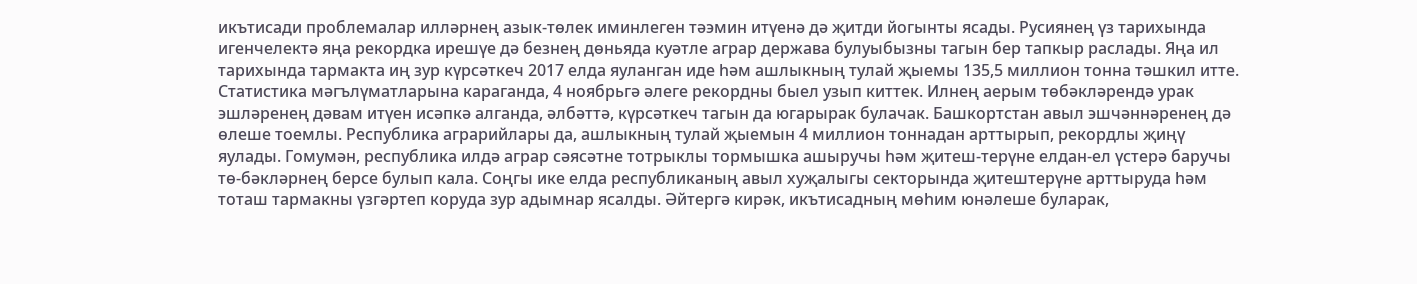икътисади проблемалар илләрнең азык-төлек иминлеген тәэмин итүенә дә җитди йогынты ясады. Русиянең үз тарихында игенчелектә яңа рекордка ирешүе дә безнең дөньяда куәтле аграр держава булуыбызны тагын бер тапкыр раслады. Яңа ил тарихында тармакта иң зур күрсәткеч 2017 елда яуланган иде һәм ашлыкның тулай җыемы 135,5 миллион тонна тәшкил итте. Статистика мәгълүматларына караганда, 4 ноябрьгә әлеге рекордны быел узып киттек. Илнең аерым төбәкләрендә урак эшләренең дәвам итүен исәпкә алганда, әлбәттә, күрсәткеч тагын да югарырак булачак. Башкортстан авыл эшчәннәренең дә өлеше тоемлы. Республика аграрийлары да, ашлыкның тулай җыемын 4 миллион тоннадан арттырып, рекордлы җиңү яулады. Гомумән, республика илдә аграр сәясәтне тотрыклы тормышка ашыручы һәм җитеш-терүне елдан-ел үстерә баручы тө-бәкләрнең берсе булып кала. Соңгы ике елда республиканың авыл хуҗалыгы секторында җитештерүне арттыруда һәм тоташ тармакны үзгәртеп коруда зур адымнар ясалды. Әйтергә кирәк, икътисадның мөһим юнәлеше буларак,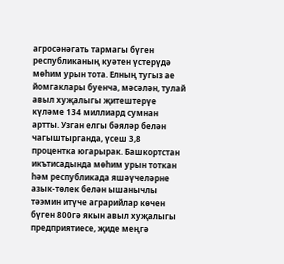агросәнәгать тармагы бүген республиканың куәтен үстерүдә мөһим урын тота. Елның тугыз ае йомгаклары буенча, мәсәлән, тулай авыл хуҗалыгы җитештерүе күләме 134 миллиард сумнан артты. Узган елгы бәяләр белән чагыштырганда, үсеш 3,8 процентка югарырак. Башкортстан икътисадында мөһим урын тоткан һәм республикада яшәүчеләрне азык-төлек белән ышанычлы тәэмин итүче аграрийлар көчен бүген 800гә якын авыл хуҗалыгы предприятиесе, җиде меңгә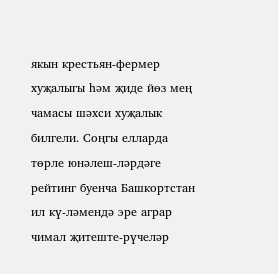якын крестьян-фермер хуҗалыгы һәм җиде йөз мең чамасы шәхси хуҗалык билгели. Соңгы елларда төрле юнәлеш-ләрдәге рейтинг буенча Башкортстан ил кү-ләмендә эре аграр чимал җитеште-рүчеләр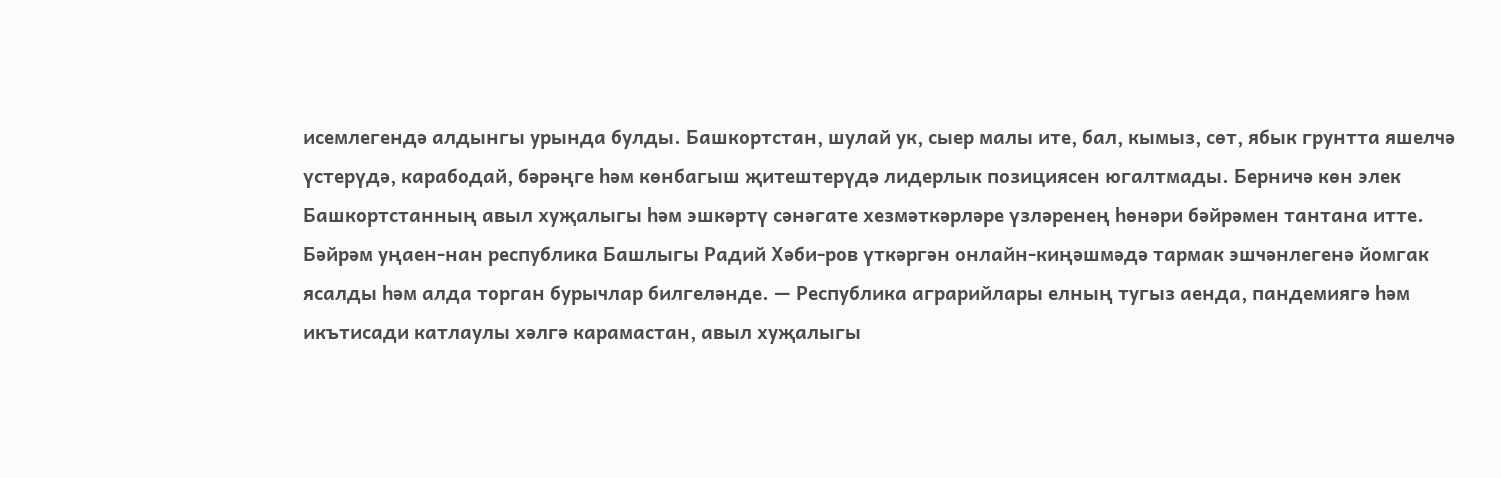исемлегендә алдынгы урында булды. Башкортстан, шулай ук, сыер малы ите, бал, кымыз, сөт, ябык грунтта яшелчә үстерүдә, карабодай, бәрәңге һәм көнбагыш җитештерүдә лидерлык позициясен югалтмады. Берничә көн элек Башкортстанның авыл хуҗалыгы һәм эшкәртү сәнәгате хезмәткәрләре үзләренең һөнәри бәйрәмен тантана итте. Бәйрәм уңаен-нан республика Башлыгы Радий Хәби-ров үткәргән онлайн-киңәшмәдә тармак эшчәнлегенә йомгак ясалды һәм алда торган бурычлар билгеләнде. — Республика аграрийлары елның тугыз аенда, пандемиягә һәм икътисади катлаулы хәлгә карамастан, авыл хуҗалыгы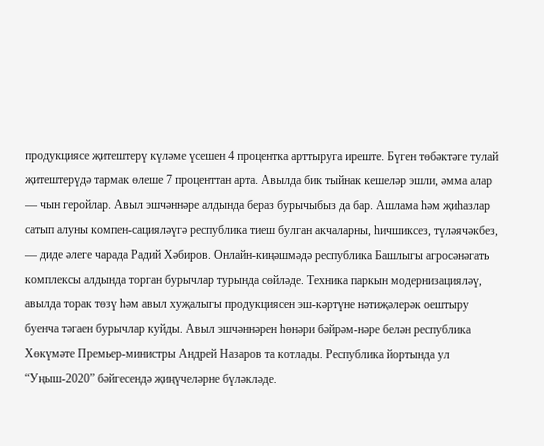продукциясе җитештерү күләме үсешен 4 процентка арттыруга иреште. Бүген төбәктәге тулай җитештерүдә тармак өлеше 7 проценттан арта. Авылда бик тыйнак кешеләр эшли, әмма алар — чын геройлар. Авыл эшчәннәре алдында бераз бурычыбыз да бар. Ашлама һәм җиһазлар сатып алуны компен-сацияләүгә республика тиеш булган акчаларны, һичшиксез, түләячәкбез, — диде әлеге чарада Радий Хәбиров. Онлайн-киңәшмәдә республика Башлыгы агросәнәгать комплексы алдында торган бурычлар турында сөйләде. Техника паркын модернизацияләү, авылда торак төзү һәм авыл хуҗалыгы продукциясен эш-кәртүне нәтиҗәлерәк оештыру буенча тәгаен бурычлар куйды. Авыл эшчәннәрен һөнәри бәйрәм-нәре белән республика Хөкүмәте Премьер-министры Андрей Назаров та котлады. Республика йортында ул “Уңыш-2020” бәйгесендә җиңүчеләрне бүләкләде.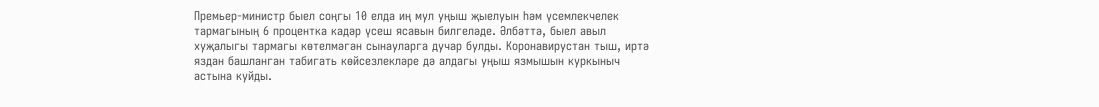Премьер-министр быел соңгы 10 елда иң мул уңыш җыелуын һәм үсемлекчелек тармагының 6 процентка кадәр үсеш ясавын билгеләде. Әлбәттә, быел авыл хуҗалыгы тармагы көтелмәгән сынауларга дучар булды. Коронавирустан тыш, иртә яздан башланган табигать көйсезлекләре дә алдагы уңыш язмышын куркыныч астына куйды.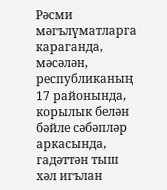Рәсми мәгълүматларга караганда, мәсәлән, республиканың 17 районында, корылык белән бәйле сәбәпләр аркасында, гадәттән тыш хәл игълан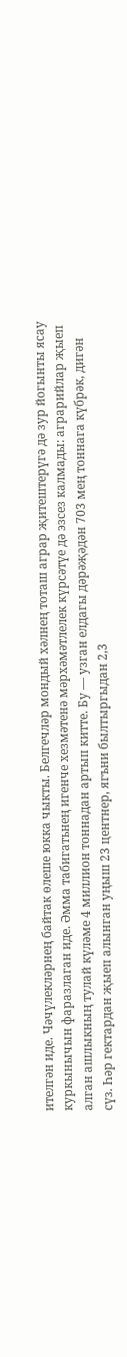ителгән иде. Чәчүлекләрнең байтак өлеше юкка чыкты. Белгечләр мондый хәлнең тоташ аграр җитештерүгә дә зур йогынты ясау куркынычын фаразлаган иде. Әмма табигатьнең игенче хезмәтенә мәрхәмәтлелек күрсәтүе дә эзсез калмады: аграрийлар җыеп алган ашлыкның тулай күләме 4 миллион тоннадан артып китте. Бу — узган елдагы дәрәҗәдән 703 мең тоннага күбрәк, дигән сүз. Һәр гектардан җыеп алынган уңыш 23 центнер, ягъни былтыргыдан 2,3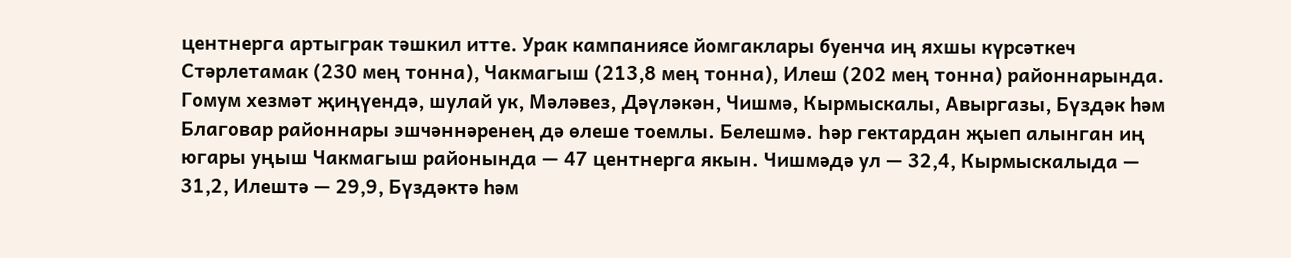центнерга артыграк тәшкил итте. Урак кампаниясе йомгаклары буенча иң яхшы күрсәткеч Стәрлетамак (230 мең тонна), Чакмагыш (213,8 мең тонна), Илеш (202 мең тонна) районнарында. Гомум хезмәт җиңүендә, шулай ук, Мәләвез, Дәүләкән, Чишмә, Кырмыскалы, Авыргазы, Бүздәк һәм Благовар районнары эшчәннәренең дә өлеше тоемлы. Белешмә. Һәр гектардан җыеп алынган иң югары уңыш Чакмагыш районында — 47 центнерга якын. Чишмәдә ул — 32,4, Кырмыскалыда — 31,2, Илештә — 29,9, Бүздәктә һәм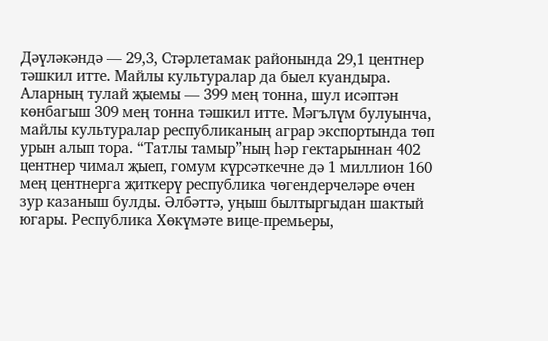Дәүләкәндә — 29,3, Стәрлетамак районында 29,1 центнер тәшкил итте. Майлы культуралар да быел куандыра. Аларның тулай җыемы — 399 мең тонна, шул исәптән көнбагыш 309 мең тонна тәшкил итте. Мәгълүм булуынча, майлы культуралар республиканың аграр экспортында төп урын алып тора. “Татлы тамыр”ның һәр гектарыннан 402 центнер чимал җыеп, гомум күрсәткечне дә 1 миллион 160 мең центнерга җиткерү республика чөгендерчеләре өчен зур казаныш булды. Әлбәттә, уңыш былтыргыдан шактый югары. Республика Хөкүмәте вице-премьеры,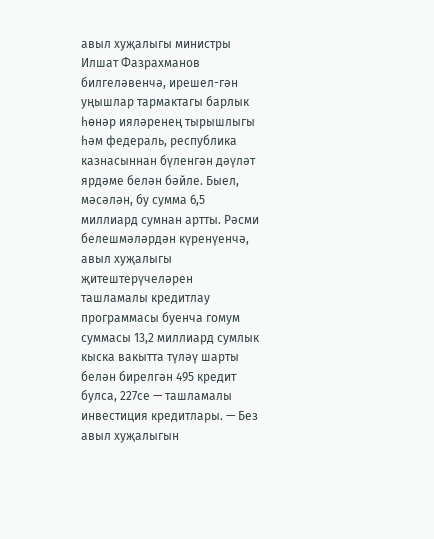авыл хуҗалыгы министры Илшат Фазрахманов билгеләвенчә, ирешел-гән уңышлар тармактагы барлык һөнәр ияләренең тырышлыгы һәм федераль, республика казнасыннан бүленгән дәүләт ярдәме белән бәйле. Быел, мәсәлән, бу сумма 6,5 миллиард сумнан артты. Рәсми белешмәләрдән күренүенчә, авыл хуҗалыгы җитештерүчеләрен ташламалы кредитлау программасы буенча гомум суммасы 13,2 миллиард сумлык кыска вакытта түләү шарты белән бирелгән 495 кредит булса, 227се — ташламалы инвестиция кредитлары. — Без авыл хуҗалыгын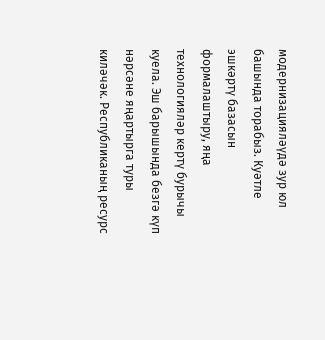модернизацияләүдә зур юл башында торабыз. Куәтле эшкәртү базасын формалаштыру, яңа технологияләр кертү бурычы куела. Эш барышында безгә күп нәрсәне яңартырга туры киләчәк. Республиканың ресурс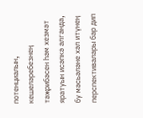потенциалын, кешеләребезнең тәҗрибәсен һәм хезмәт яратуын исәпкә алганда, бу мәсьәләне хәл итүнең перспективалары бар дип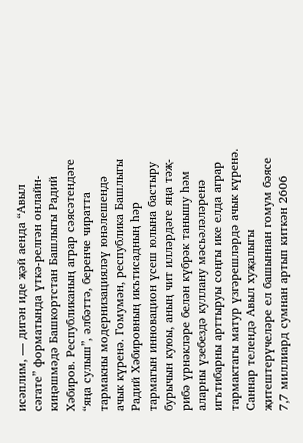исәплим, — дигән иде җәй аенда “Авыл сәгате” форматында үткә-релгән онлайн-киңәшмәдә Башкортстан Башлыгы Радий Хәбиров. Республиканың аграр сәясәтендәге “яңа сулыш”, әлбәттә, беренче чиратта тармакны модернизацияләү юнәлешендә ачык күренә. Гомумән, республика Башлыгы Радий Хәбировның икътисадның һәр тармагын инновацион үсеш юлына бастыру бурычын куюы, аның чит илләрдәге яңа тәҗ-рибә үрнәкләре белән күбрәк танышу һәм аларны үзебездә куллану мәсьәләләренә игътибарны арттыруы соңгы ике елда аграр тармактагы матур үзгәрешләрдә ачык күренә. Саннар телендә Авыл хуҗалыгы җитештерүчеләре ел башыннан гомум бәясе 7,7 миллиард сумнан артып киткән 2606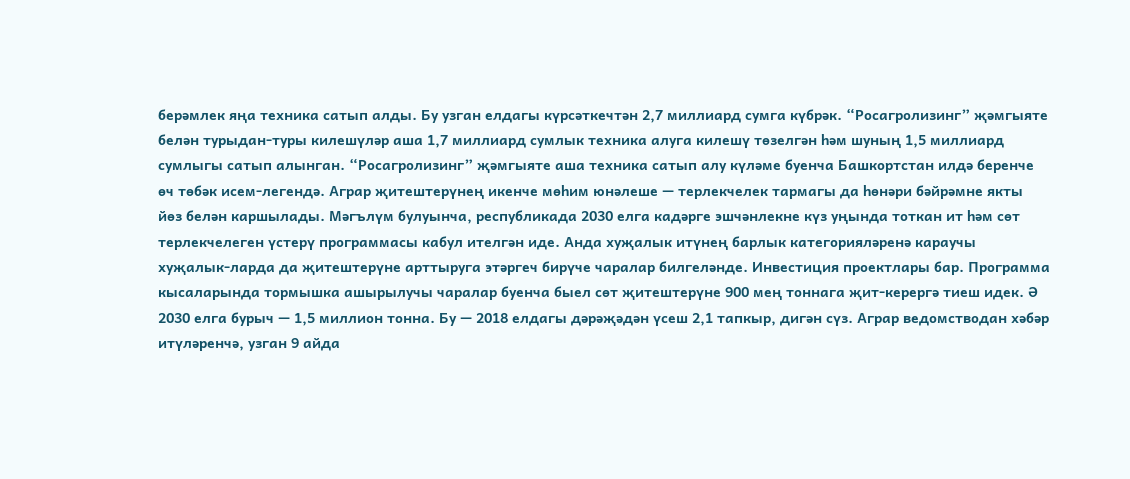берәмлек яңа техника сатып алды. Бу узган елдагы күрсәткечтән 2,7 миллиард сумга күбрәк. “Росагролизинг” җәмгыяте белән турыдан-туры килешүләр аша 1,7 миллиард сумлык техника алуга килешү төзелгән һәм шуның 1,5 миллиард сумлыгы сатып алынган. “Росагролизинг” җәмгыяте аша техника сатып алу күләме буенча Башкортстан илдә беренче өч төбәк исем-легендә. Аграр җитештерүнең икенче мөһим юнәлеше — терлекчелек тармагы да һөнәри бәйрәмне якты йөз белән каршылады. Мәгълүм булуынча, республикада 2030 елга кадәрге эшчәнлекне күз уңында тоткан ит һәм сөт терлекчелеген үстерү программасы кабул ителгән иде. Анда хуҗалык итүнең барлык категорияләренә караучы хуҗалык-ларда да җитештерүне арттыруга этәргеч бирүче чаралар билгеләнде. Инвестиция проектлары бар. Программа кысаларында тормышка ашырылучы чаралар буенча быел сөт җитештерүне 900 мең тоннага җит-керергә тиеш идек. Ә 2030 елга бурыч — 1,5 миллион тонна. Бу — 2018 елдагы дәрәҗәдән үсеш 2,1 тапкыр, дигән сүз. Аграр ведомстводан хәбәр итүләренчә, узган 9 айда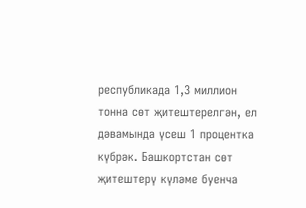республикада 1,3 миллион тонна сөт җитештерелгән, ел дәвамында үсеш 1 процентка күбрәк. Башкортстан сөт җитештерү күләме буенча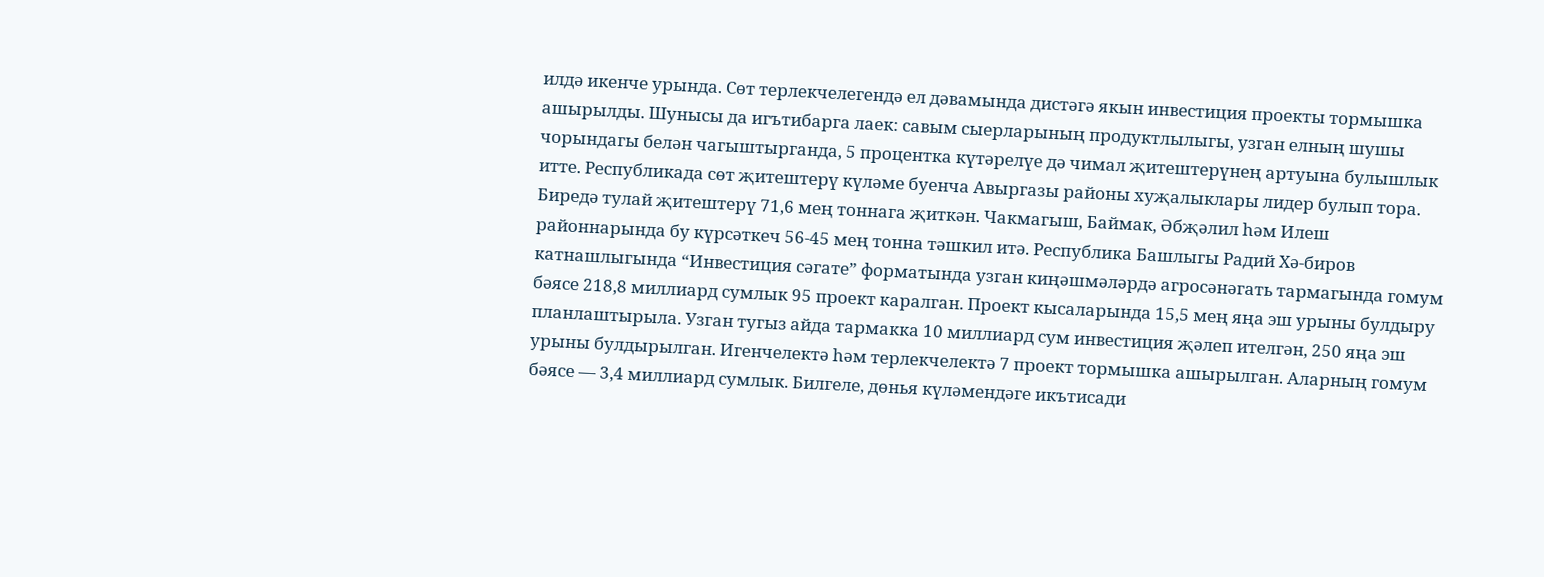илдә икенче урында. Сөт терлекчелегендә ел дәвамында дистәгә якын инвестиция проекты тормышка ашырылды. Шунысы да игътибарга лаек: савым сыерларының продуктлылыгы, узган елның шушы чорындагы белән чагыштырганда, 5 процентка күтәрелүе дә чимал җитештерүнең артуына булышлык итте. Республикада сөт җитештерү күләме буенча Авыргазы районы хуҗалыклары лидер булып тора. Биредә тулай җитештерү 71,6 мең тоннага җиткән. Чакмагыш, Баймак, Әбҗәлил һәм Илеш районнарында бу күрсәткеч 56-45 мең тонна тәшкил итә. Республика Башлыгы Радий Хә-биров катнашлыгында “Инвестиция сәгате” форматында узган киңәшмәләрдә агросәнәгать тармагында гомум бәясе 218,8 миллиард сумлык 95 проект каралган. Проект кысаларында 15,5 мең яңа эш урыны булдыру планлаштырыла. Узган тугыз айда тармакка 10 миллиард сум инвестиция җәлеп ителгән, 250 яңа эш урыны булдырылган. Игенчелектә һәм терлекчелектә 7 проект тормышка ашырылган. Аларның гомум бәясе — 3,4 миллиард сумлык. Билгеле, дөнья күләмендәге икътисади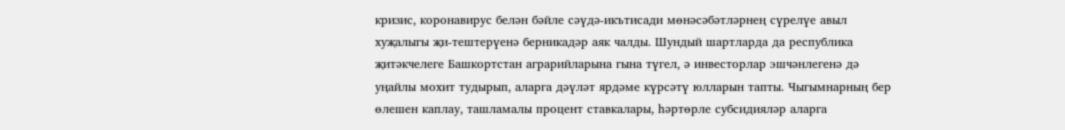кризис, коронавирус белән бәйле сәүдә-икътисади мөнәсәбәтләрнең сүрелүе авыл хуҗалыгы җи-тештерүенә берникадәр аяк чалды. Шундый шартларда да республика җитәкчелеге Башкортстан аграрийларына гына түгел, ә инвесторлар эшчәнлегенә дә уңайлы мохит тудырып, аларга дәүләт ярдәме күрсәтү юлларын тапты. Чыгымнарның бер өлешен каплау, ташламалы процент ставкалары, һәртөрле субсидияләр аларга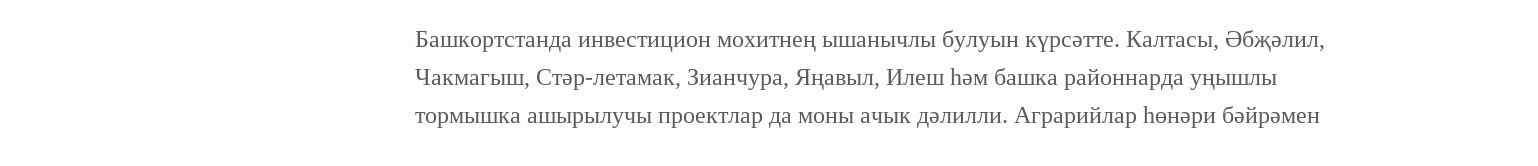Башкортстанда инвестицион мохитнең ышанычлы булуын күрсәтте. Калтасы, Әбҗәлил, Чакмагыш, Стәр-летамак, Зианчура, Яңавыл, Илеш һәм башка районнарда уңышлы тормышка ашырылучы проектлар да моны ачык дәлилли. Аграрийлар һөнәри бәйрәмен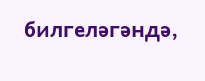билгеләгәндә,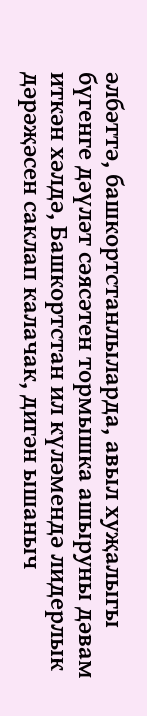әлбәттә, башкортстанлыларда, авыл хуҗалыгы бүгенге дәүләт сәясәтен тормышка ашыруны дәвам иткән хәлдә, Башкортстан ил күләмендә лидерлык дәрәҗәсен саклап калачак, дигән ышаныч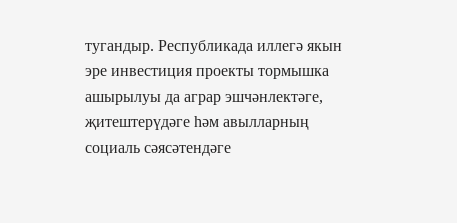тугандыр. Республикада иллегә якын эре инвестиция проекты тормышка ашырылуы да аграр эшчәнлектәге, җитештерүдәге һәм авылларның социаль сәясәтендәге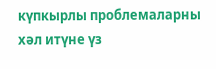күпкырлы проблемаларны хәл итүне үз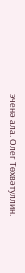эченә ала. Олег Төхвәтуллин.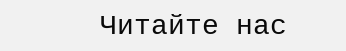Читайте нас